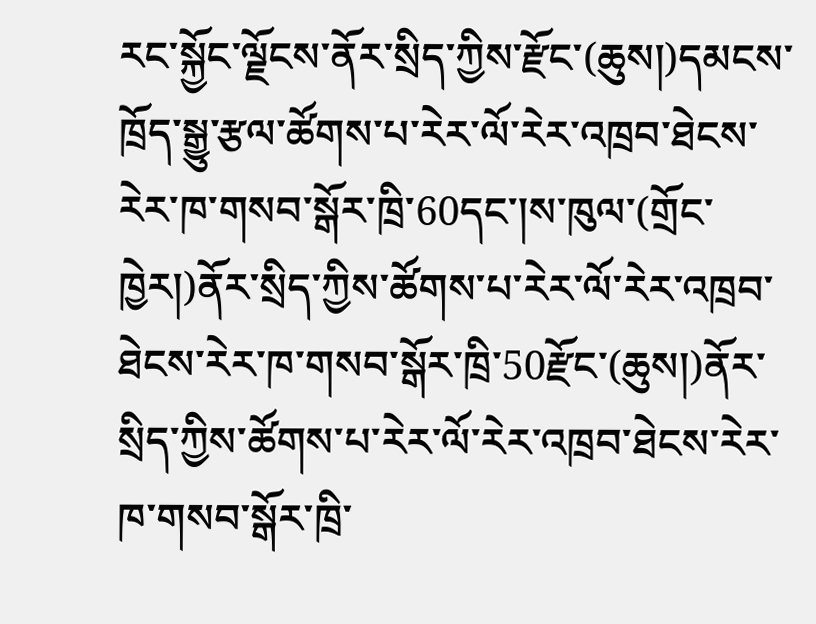རང་སྐྱོང་ལྗོངས་ནོར་སྲིད་ཀྱིས་རྫོང་(ཆུས།)དམངས་ཁྲོད་སྒྱུ་རྩལ་ཚོགས་པ་རེར་ལོ་རེར་འཁྲབ་ཐེངས་རེར་ཁ་གསབ་སྒོར་ཁྲི་60དང་།ས་ཁུལ་(གྲོང་ཁྱེར།)ནོར་སྲིད་ཀྱིས་ཚོགས་པ་རེར་ལོ་རེར་འཁྲབ་ཐེངས་རེར་ཁ་གསབ་སྒོར་ཁྲི་50རྫོང་(ཆུས།)ནོར་སྲིད་ཀྱིས་ཚོགས་པ་རེར་ལོ་རེར་འཁྲབ་ཐེངས་རེར་ཁ་གསབ་སྒོར་ཁྲི་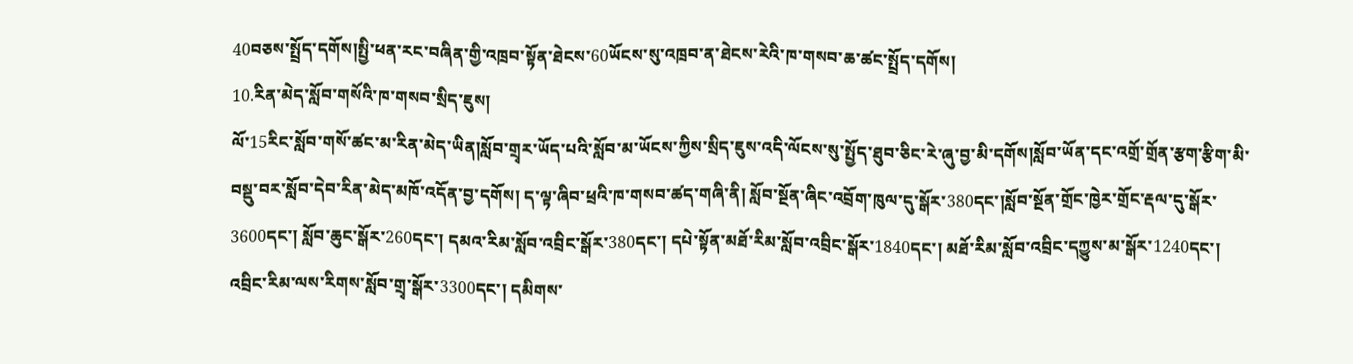40བཅས་སྤྲོད་དགོས།སྤྱི་ཕན་རང་བཞིན་གྱི་འཁྲབ་སྟོན་ཐེངས་60ཡོངས་སུ་འཁྲབ་ན་ཐེངས་རེའི་ཁ་གསབ་ཆ་ཚང་སྤྲོད་དགོས།
10.རིན་མེད་སློབ་གསོའི་ཁ་གསབ་སྲིད་ཇུས།
ལོ་15རིང་སློབ་གསོ་ཚང་མ་རིན་མེད་ཡིན།སློབ་གྲྭར་ཡོད་པའི་སློབ་མ་ཡོངས་ཀྱིས་སྲིད་ཇུས་འདི་ལོངས་སུ་སྤྱོད་ཐུབ་ཅིང་རེ་ཞུ་བྱ་མི་དགོས།སློབ་ཡོན་དང་འགྲོ་གྲོན་རྩག་རྩིག་མི་བསྡུ་བར་སློབ་དེབ་རིན་མེད་མཁོ་འདོན་བྱ་དགོས། ད་ལྟ་ཞིབ་ཕྲའི་ཁ་གསབ་ཚད་གཞི་ནི། སློབ་སྔོན་ཞིང་འབྲོག་ཁུལ་དུ་སྒོར་380དང་།སློབ་སྔོན་གྲོང་ཁྱེར་གྲོང་རྡལ་དུ་སྒོར་3600དང་། སློབ་ཆུང་སྒོར་260དང་། དམའ་རིམ་སློབ་འབྲིང་སྒོར་380དང་། དཔེ་སྟོན་མཐོ་རིམ་སློབ་འབྲིང་སྒོར་1840དང་། མཐོ་རིམ་སློབ་འབྲིང་དཀྱུས་མ་སྒོར་1240དང་། འབྲིང་རིམ་ལས་རིགས་སློབ་གྲྭ་སྒོར་3300དང་། དམིགས་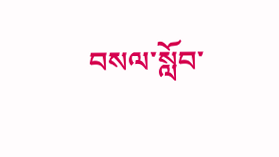བསལ་སློབ་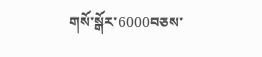གསོ་སྒོར་6000བཅས་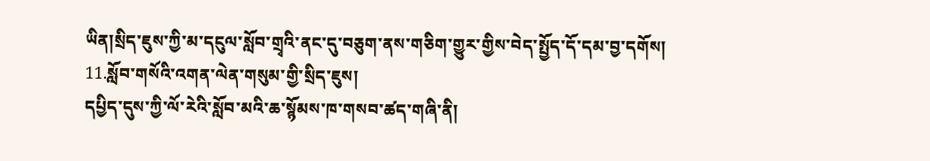ཡིན།སྲིད་ཇུས་ཀྱི་མ་དངུལ་སློབ་གྲྭའི་ནང་དུ་བཅུག་ནས་གཅིག་གྱུར་གྱིས་བེད་སྤྱོད་དོ་དམ་བྱ་དགོས།
11.སློབ་གསོའི་འགན་ལེན་གསུམ་གྱི་སྲིད་ཇུས།
དཔྱིད་དུས་ཀྱི་ལོ་རེའི་སློབ་མའི་ཆ་སྙོམས་ཁ་གསབ་ཚད་གཞི་ནི།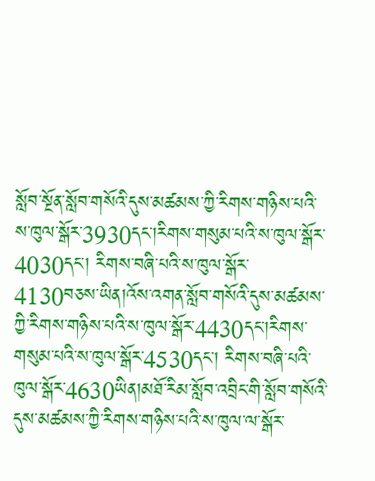སློབ་སྔོན་སློབ་གསོའི་དུས་མཚམས་ཀྱི་རིགས་གཉིས་པའི་ས་ཁུལ་སྒོར་3930དང་།རིགས་གསུམ་པའི་ས་ཁུལ་སྒོར་4030དང་། རིགས་བཞི་པའི་ས་ཁུལ་སྒོར་4130བཅས་ཡིན།འོས་འགན་སློབ་གསོའི་དུས་མཚམས་ཀྱི་རིགས་གཉིས་པའི་ས་ཁུལ་སྒོར་4430དང་།རིགས་གསུམ་པའི་ས་ཁུལ་སྒོར་4530དང་། རིགས་བཞི་པའི་ཁུལ་སྒོར་4630ཡིན།མཐོ་རིམ་སློབ་འབྲིང་གི་སློབ་གསོའི་དུས་མཚམས་ཀྱི་རིགས་གཉིས་པའི་ས་ཁུལ་ལ་སྒོར་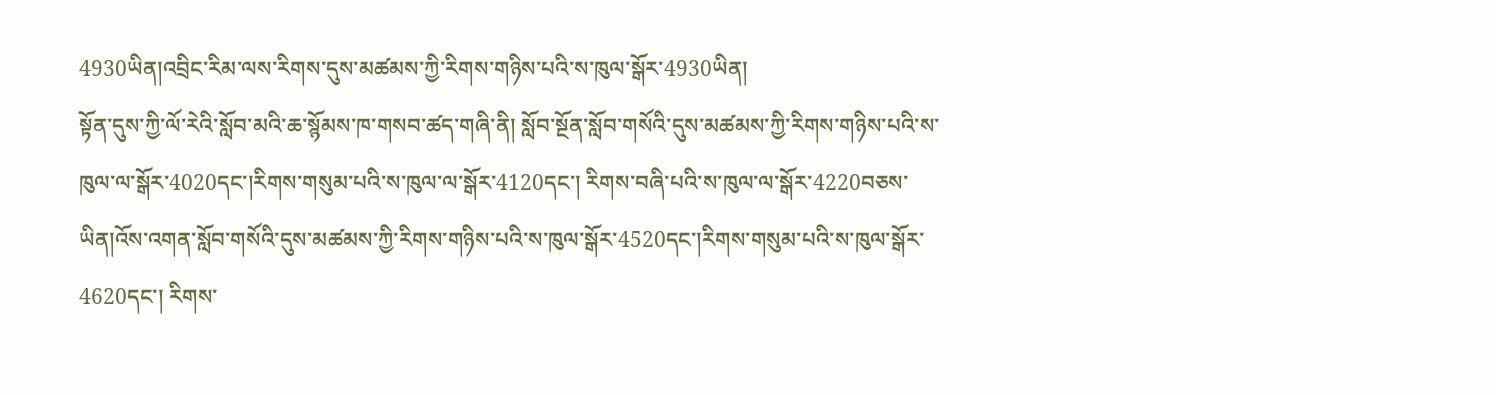4930ཡིན།འབྲིང་རིམ་ལས་རིགས་དུས་མཚམས་ཀྱི་རིགས་གཉིས་པའི་ས་ཁུལ་སྒོར་4930ཡིན།
སྟོན་དུས་ཀྱི་ལོ་རེའི་སློབ་མའི་ཆ་སྙོམས་ཁ་གསབ་ཚད་གཞི་ནི། སློབ་སྔོན་སློབ་གསོའི་དུས་མཚམས་ཀྱི་རིགས་གཉིས་པའི་ས་ཁུལ་ལ་སྒོར་4020དང་།རིགས་གསུམ་པའི་ས་ཁུལ་ལ་སྒོར་4120དང་། རིགས་བཞི་པའི་ས་ཁུལ་ལ་སྒོར་4220བཅས་ཡིན།འོས་འགན་སློབ་གསོའི་དུས་མཚམས་ཀྱི་རིགས་གཉིས་པའི་ས་ཁུལ་སྒོར་4520དང་།རིགས་གསུམ་པའི་ས་ཁུལ་སྒོར་4620དང་། རིགས་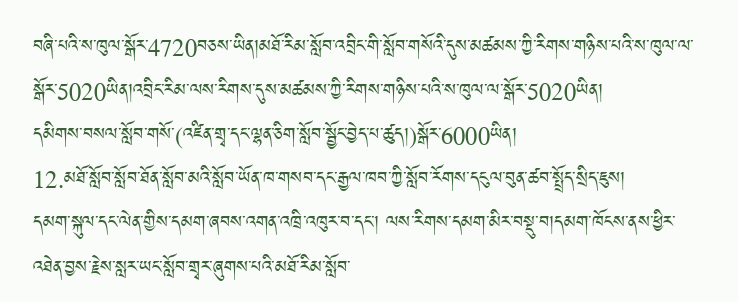བཞི་པའི་ས་ཁུལ་སྒོར་4720བཅས་ཡིན།མཐོ་རིམ་སློབ་འབྲིང་གི་སློབ་གསོའི་དུས་མཚམས་ཀྱི་རིགས་གཉིས་པའི་ས་ཁུལ་ལ་སྒོར་5020ཡིན།འབྲིང་རིམ་ལས་རིགས་དུས་མཚམས་ཀྱི་རིགས་གཉིས་པའི་ས་ཁུལ་ལ་སྒོར་5020ཡིན།
དམིགས་བསལ་སློབ་གསོ་(འཛིན་གྲྭ་དང་ལྷན་ཅིག་སློབ་སྦྱོང་བྱེད་པ་ཚུད།)སྒོར་6000ཡིན།
12.མཐོ་སློབ་སློབ་ཐོན་སློབ་མའི་སློབ་ཡོན་ཁ་གསབ་དང་རྒྱལ་ཁབ་ཀྱི་སློབ་རོགས་དངུལ་བུན་ཚབ་སྤྲོད་སྲིད་ཇུས།
དམག་སྐུལ་དང་ལེན་གྱིས་དམག་ཞབས་འགན་འཁྲི་འཁུར་བ་དང་། ལས་རིགས་དམག་མིར་བསྡུ་བ།དམག་ཁོངས་ནས་ཕྱིར་འཐེན་བྱས་རྗེས་སླར་ཡང་སློབ་གྲྭར་ཞུགས་པའི་མཐོ་རིམ་སློབ་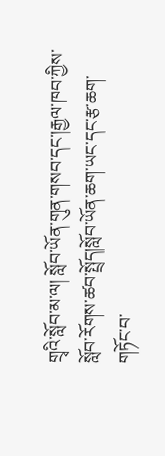གྲྭའི་སློབ་མ་ལ། སློབ་ཡོན་གུན་གསབ་དང་།རྒྱལ་ཁབ་ཀྱིས་སློབ་རོགས་ཚབ་སྤྲོད།སློབ་ཡོན་ཆག་ཡང་དང་རྩ་ཆག་གཏོང་བ་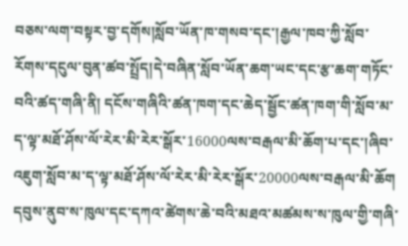བཅས་ལག་བསྟར་བྱ་དགོས།སློབ་ཡོན་ཁ་གསབ་དང་།རྒྱལ་ཁབ་ཀྱི་སློབ་རོགས་དངུལ་བུན་ཚབ་སྤྲོད།དེ་བཞིན་སློབ་ཡོན་ཆག་ཡང་དང་རྩ་ཆག་གཏོང་བའི་ཚད་གཞི་ནི། དངོས་གཞིའི་ཚན་ཁག་དང་ཆེད་སྦྱོང་ཚན་ཁག་གི་སློབ་མ་ད་ལྟ་མཐོ་ཤོས་ལོ་རེར་མི་རེར་སྒོར་16000ལས་བརྒལ་མི་ཆོག་པ་དང་།ཞིབ་འཇུག་སློབ་མ་ད་ལྟ་མཐོ་ཤོས་ལོ་རེར་མི་རེར་སྒོར་20000ལས་བརྒལ་མི་ཆོག
དབུས་ནུབ་ས་ཁུལ་དང་དཀའ་ཚེགས་ཆེ་བའི་མཐའ་མཚམས་ས་ཁུལ་གྱི་གཞི་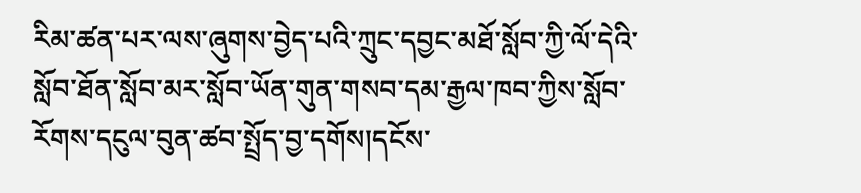རིམ་ཚན་པར་ལས་ཞུགས་བྱེད་པའི་ཀྲུང་དབྱང་མཐོ་སློབ་ཀྱི་ལོ་དེའི་སློབ་ཐོན་སློབ་མར་སློབ་ཡོན་གུན་གསབ་དམ་རྒྱལ་ཁབ་ཀྱིས་སློབ་རོགས་དངུལ་བུན་ཚབ་སྤྲོད་བྱ་དགོས།དངོས་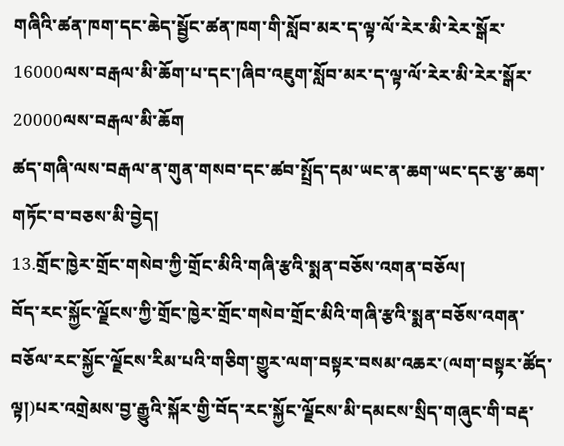གཞིའི་ཚན་ཁག་དང་ཆེད་སྦྱོང་ཚན་ཁག་གི་སློབ་མར་ད་ལྟ་ལོ་རེར་མི་རེར་སྒོར་16000ལས་བརྒལ་མི་ཆོག་པ་དང་།ཞིབ་འཇུག་སློབ་མར་ད་ལྟ་ལོ་རེར་མི་རེར་སྒོར་20000ལས་བརྒལ་མི་ཆོག
ཚད་གཞི་ལས་བརྒལ་ན་གུན་གསབ་དང་ཚབ་སྤྲོད་དམ་ཡང་ན་ཆག་ཡང་དང་རྩ་ཆག་གཏོང་བ་བཅས་མི་བྱེད།
13.གྲོང་ཁྱེར་གྲོང་གསེབ་ཀྱི་གྲོང་མིའི་གཞི་རྩའི་སྨན་བཅོས་འགན་བཅོལ།
བོད་རང་སྐྱོང་ལྗོངས་ཀྱི་གྲོང་ཁྱེར་གྲོང་གསེབ་གྲོང་མིའི་གཞི་རྩའི་སྨན་བཅོས་འགན་བཅོལ་རང་སྐྱོང་ལྗོངས་རིམ་པའི་གཅིག་གྱུར་ལག་བསྟར་བསམ་འཆར་(ལག་བསྟར་ཚོད་ལྟ།)པར་འགྲེམས་བྱ་རྒྱུའི་སྐོར་གྱི་བོད་རང་སྐྱོང་ལྗོངས་མི་དམངས་སྲིད་གཞུང་གི་བརྡ་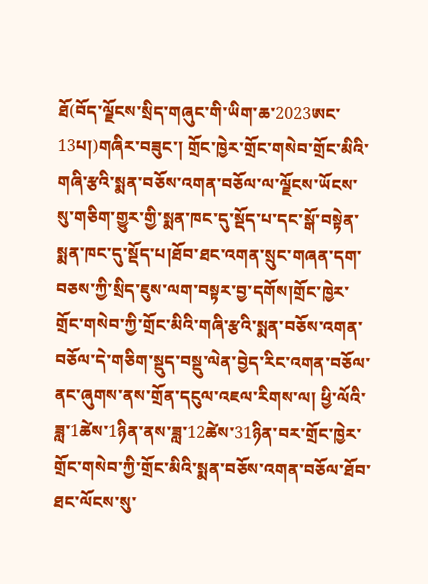ཐོ(བོད་ལྗོངས་སྲིད་གཞུང་གི་ཡིག་ཆ་2023ཨང་13པ།)གཞིར་བཟུང་། གྲོང་ཁྱེར་གྲོང་གསེབ་གྲོང་མིའི་གཞི་རྩའི་སྨན་བཅོས་འགན་བཅོལ་ལ་ལྗོངས་ཡོངས་སུ་གཅིག་གྱུར་གྱི་སྨན་ཁང་དུ་སྡོད་པ་དང་སྒོ་བསྟེན་སྨན་ཁང་དུ་སྡོད་པ།ཐོབ་ཐང་འགན་སྲུང་གཞན་དག་བཅས་ཀྱི་སྲིད་ཇུས་ལག་བསྟར་བྱ་དགོས།གྲོང་ཁྱེར་གྲོང་གསེབ་ཀྱི་གྲོང་མིའི་གཞི་རྩའི་སྨན་བཅོས་འགན་བཅོལ་དེ་གཅིག་སྡུད་བསྡུ་ལེན་བྱེད་རིང་འགན་བཅོལ་ནང་ཞུགས་ནས་གྲོན་དངུལ་འཇལ་རིགས་ལ། ཕྱི་ལོའི་ཟླ་1ཚེས་1ཉིན་ནས་ཟླ་12ཚེས་31ཉིན་བར་གྲོང་ཁྱེར་གྲོང་གསེབ་ཀྱི་གྲོང་མིའི་སྨན་བཅོས་འགན་བཅོལ་ཐོབ་ཐང་ལོངས་སུ་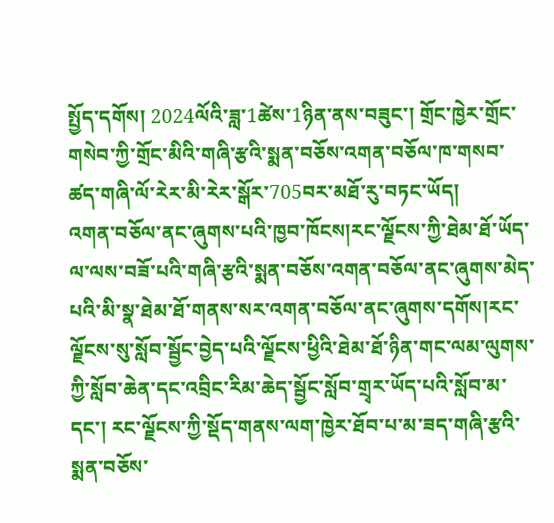སྤྱོད་དགོས། 2024ལོའི་ཟླ་1ཚེས་1ཉིན་ནས་བཟུང་། གྲོང་ཁྱེར་གྲོང་གསེབ་ཀྱི་གྲོང་མིའི་གཞི་རྩའི་སྨན་བཅོས་འགན་བཅོལ་ཁ་གསབ་ཚད་གཞི་ལོ་རེར་མི་རེར་སྒོར་705བར་མཐོ་རུ་བཏང་ཡོད།
འགན་བཅོལ་ནང་ཞུགས་པའི་ཁྱབ་ཁོངས།རང་ལྗོངས་ཀྱི་ཐེམ་ཐོ་ཡོད་ལ་ལས་བཟོ་པའི་གཞི་རྩའི་སྨན་བཅོས་འགན་བཅོལ་ནང་ཞུགས་མེད་པའི་མི་སྣ་ཐེམ་ཐོ་གནས་སར་འགན་བཅོལ་ནང་ཞུགས་དགོས།རང་ལྗོངས་སུ་སློབ་སྦྱོང་བྱེད་པའི་ལྗོངས་ཕྱིའི་ཐེམ་ཐོ་ཉིན་གང་ལམ་ལུགས་ཀྱི་སློབ་ཆེན་དང་འབྲིང་རིམ་ཆེད་སྦྱོང་སློབ་གྲྭར་ཡོད་པའི་སློབ་མ་དང་། རང་ལྗོངས་ཀྱི་སྡོད་གནས་ལག་ཁྱེར་ཐོབ་པ་མ་ཟད་གཞི་རྩའི་སྨན་བཅོས་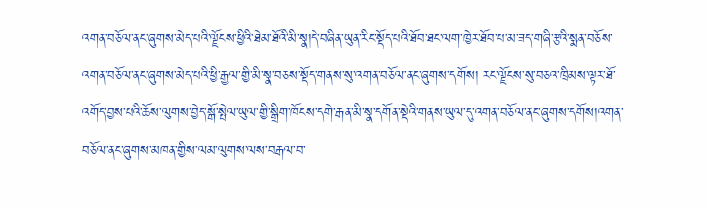འགན་བཅོལ་ནང་ཞུགས་མེད་པའི་ལྗོངས་ཕྱིའི་ཐེམ་ཐོའི་མི་སྣ།དེ་བཞིན་ཡུན་རིང་སྡོད་པའི་ཐོབ་ཐང་ལག་ཁྱེར་ཐོབ་པ་མ་ཟད་གཞི་རྩའི་སྨན་བཅོས་འགན་བཅོལ་ནང་ཞུགས་མེད་པའི་ཕྱི་རྒྱལ་གྱི་མི་སྣ་བཅས་སྡོད་གནས་སུ་འགན་བཅོལ་ནང་ཞུགས་དགོས། རང་ལྗོངས་སུ་བཅའ་ཁྲིམས་ལྟར་ཐོ་འགོད་བྱས་པའི་ཆོས་ལུགས་བྱེད་སྒོ་སྤེལ་ཡུལ་གྱི་སྒྲིག་ཁོངས་དགེ་རྒན་མི་སྣ་དགོན་སྡེའི་གནས་ཡུལ་དུ་འགན་བཅོལ་ནང་ཞུགས་དགོས།འགན་བཅོལ་ནང་ཞུགས་མཁན་གྱིས་ལམ་ལུགས་ལས་བརྒལ་བ་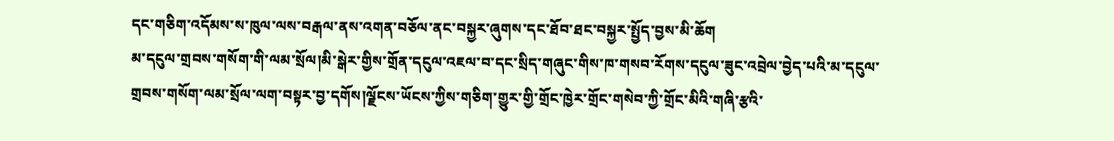དང་གཅིག་འདོམས་ས་ཁུལ་ལས་བརྒལ་ནས་འགན་བཅོལ་ནང་བསྐྱར་ཞུགས་དང་ཐོབ་ཐང་བསྐྱར་སྤྱོད་བྱས་མི་ཆོག
མ་དངུལ་གྲབས་གསོག་གི་ལམ་སྲོལ།མི་སྒེར་གྱིས་གྲོན་དངུལ་འཇལ་བ་དང་སྲིད་གཞུང་གིས་ཁ་གསབ་རོགས་དངུལ་ཟུང་འབྲེལ་བྱེད་པའི་མ་དངུལ་གྲབས་གསོག་ལམ་སྲོལ་ལག་བསྟར་བྱ་དགོས།ལྗོངས་ཡོངས་ཀྱིས་གཅིག་གྱུར་གྱི་གྲོང་ཁྱེར་གྲོང་གསེབ་ཀྱི་གྲོང་མིའི་གཞི་རྩའི་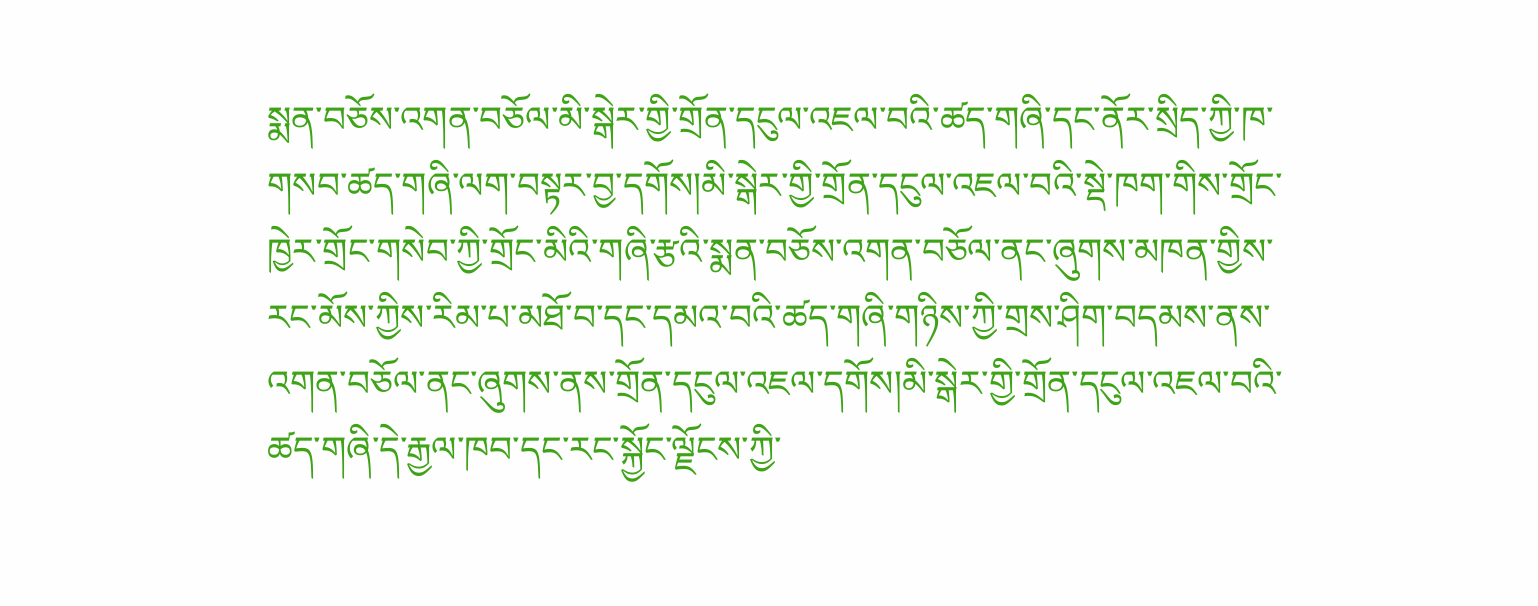སྨན་བཅོས་འགན་བཅོལ་མི་སྒེར་གྱི་གྲོན་དངུལ་འཇལ་བའི་ཚད་གཞི་དང་ནོར་སྲིད་ཀྱི་ཁ་གསབ་ཚད་གཞི་ལག་བསྟར་བྱ་དགོས།མི་སྒེར་གྱི་གྲོན་དངུལ་འཇལ་བའི་སྡེ་ཁག་གིས་གྲོང་ཁྱེར་གྲོང་གསེབ་ཀྱི་གྲོང་མིའི་གཞི་རྩའི་སྨན་བཅོས་འགན་བཅོལ་ནང་ཞུགས་མཁན་གྱིས་རང་མོས་ཀྱིས་རིམ་པ་མཐོ་བ་དང་དམའ་བའི་ཚད་གཞི་གཉིས་ཀྱི་གྲས་ཤིག་བདམས་ནས་འགན་བཅོལ་ནང་ཞུགས་ནས་གྲོན་དངུལ་འཇལ་དགོས།མི་སྒེར་གྱི་གྲོན་དངུལ་འཇལ་བའི་ཚད་གཞི་དེ་རྒྱལ་ཁབ་དང་རང་སྐྱོང་ལྗོངས་ཀྱི་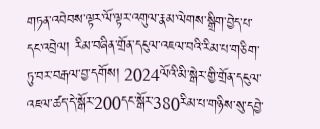གཏན་འབེབས་ལྟར་ལོ་ལྟར་འགུལ་རྣམ་ལེགས་སྒྲིག་བྱེད་པ་དང་འབྲེལ། རིམ་བཞིན་གྲོན་དངུལ་འཇལ་བའི་རིམ་པ་གཅིག་ཏུ་བར་བརྒལ་བྱ་དགོས། 2024ལོའི་མི་སྒེར་གྱི་གྲོན་དངུལ་འཇལ་ཚད་དེ་སྒོར་200དང་སྒོར་380རིམ་པ་གཉིས་སུ་དབྱེ་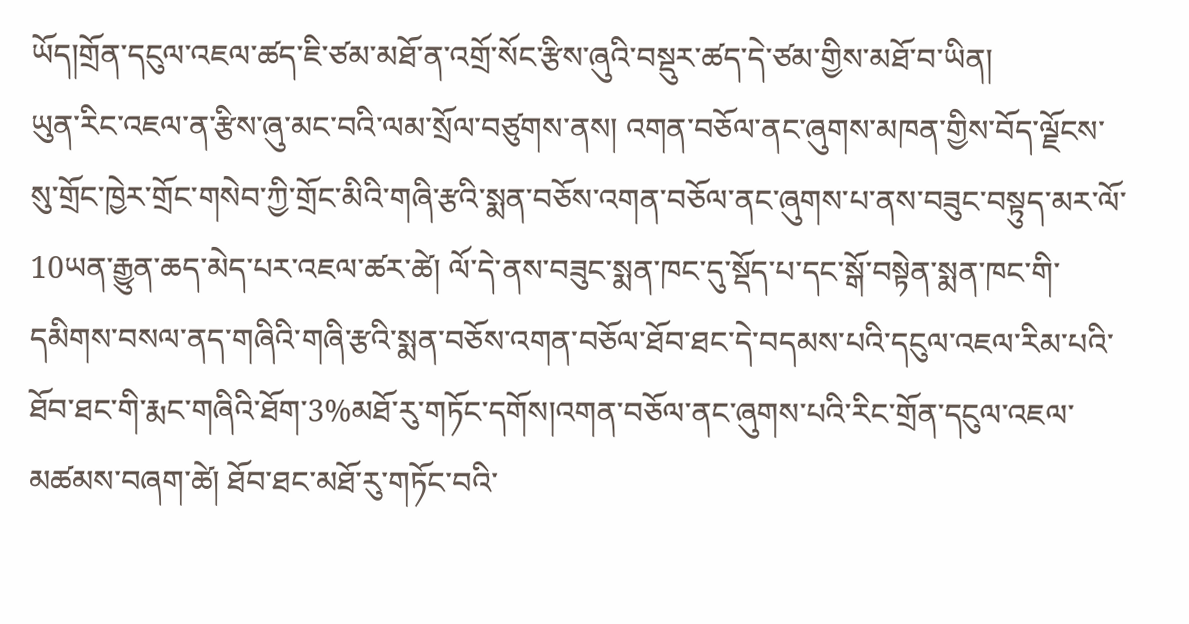ཡོད།གྲོན་དངུལ་འཇལ་ཚད་ཇི་ཙམ་མཐོ་ན་འགྲོ་སོང་རྩིས་ཞུའི་བསྡུར་ཚད་དེ་ཙམ་གྱིས་མཐོ་བ་ཡིན།
ཡུན་རིང་འཇལ་ན་རྩིས་ཞུ་མང་བའི་ལམ་སྲོལ་བཙུགས་ནས། འགན་བཅོལ་ནང་ཞུགས་མཁན་གྱིས་བོད་ལྗོངས་སུ་གྲོང་ཁྱེར་གྲོང་གསེབ་ཀྱི་གྲོང་མིའི་གཞི་རྩའི་སྨན་བཅོས་འགན་བཅོལ་ནང་ཞུགས་པ་ནས་བཟུང་བསྟུད་མར་ལོ་10ཡན་རྒྱུན་ཆད་མེད་པར་འཇལ་ཚར་ཚེ། ལོ་དེ་ནས་བཟུང་སྨན་ཁང་དུ་སྡོད་པ་དང་སྒོ་བསྟེན་སྨན་ཁང་གི་དམིགས་བསལ་ནད་གཞིའི་གཞི་རྩའི་སྨན་བཅོས་འགན་བཅོལ་ཐོབ་ཐང་དེ་བདམས་པའི་དངུལ་འཇལ་རིམ་པའི་ཐོབ་ཐང་གི་རྨང་གཞིའི་ཐོག་3%མཐོ་རུ་གཏོང་དགོས།འགན་བཅོལ་ནང་ཞུགས་པའི་རིང་གྲོན་དངུལ་འཇལ་མཚམས་བཞག་ཚེ། ཐོབ་ཐང་མཐོ་རུ་གཏོང་བའི་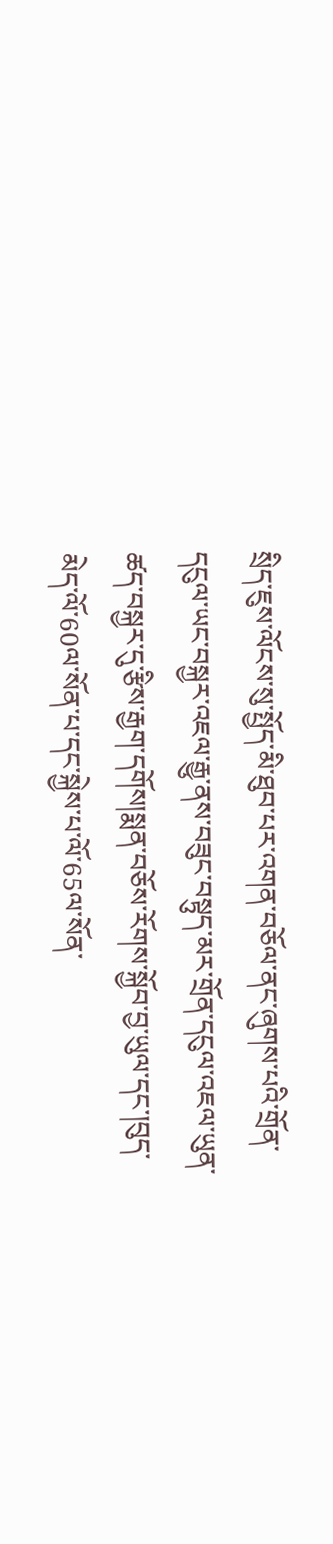སྲིད་ཇུས་ལོངས་སུ་སྤྱོད་མི་ཐུབ་པར་འགན་བཅོལ་ནང་ཞུགས་པའི་གྲོན་དངུལ་ཡང་བསྐྱར་འཇལ་རྒྱུ་ནས་བཟུང་བསྟུད་མར་གྲོན་དངུལ་འཇལ་ཡུན་ཚད་བསྐྱར་དུ་རྩིས་རྒྱག་དགོས།སྨན་བཅོས་རོགས་སྐྱོབ་བྱ་ཡུལ་དང་།བུད་མེད་ལོ་60ལ་སོན་པ་དང་སྐྱེས་པ་ལོ་65ལ་སོན་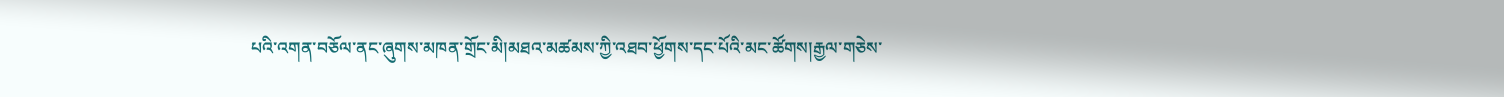པའི་འགན་བཅོལ་ནང་ཞུགས་མཁན་གྲོང་མི།མཐའ་མཚམས་ཀྱི་འཐབ་ཕྱོགས་དང་པོའི་མང་ཚོགས།རྒྱལ་གཅེས་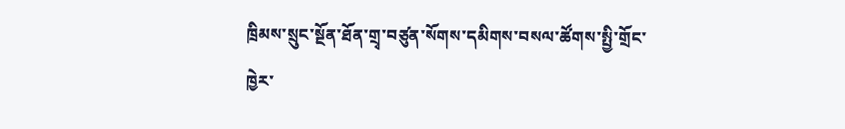ཁྲིམས་སྲུང་སྔོན་ཐོན་གྲྭ་བཙུན་སོགས་དམིགས་བསལ་ཚོགས་སྤྱི་གྲོང་ཁྱེར་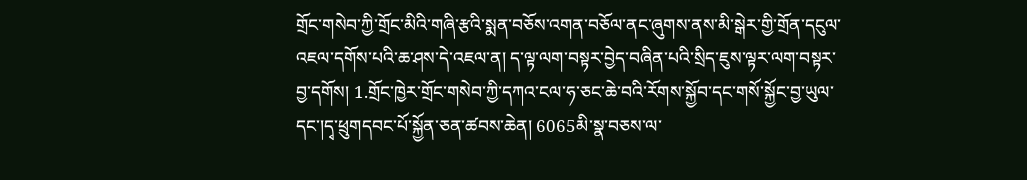གྲོང་གསེབ་ཀྱི་གྲོང་མིའི་གཞི་རྩའི་སྨན་བཅོས་འགན་བཅོལ་ནང་ཞུགས་ནས་མི་སྒེར་གྱི་གྲོན་དངུལ་འཇལ་དགོས་པའི་ཆ་ཤས་དེ་འཇལ་ན། ད་ལྟ་ལག་བསྟར་བྱེད་བཞིན་པའི་སྲིད་ཇུས་ལྟར་ལག་བསྟར་བྱ་དགོས། 1.གྲོང་ཁྱེར་གྲོང་གསེབ་ཀྱི་དཀའ་ངལ་ཧ་ཅང་ཆེ་བའི་རོགས་སྐྱོབ་དང་གསོ་སྐྱོང་བྱ་ཡུལ་དང་།དྭ་ཕྲུགདབང་པོ་སྐྱོན་ཅན་ཚབས་ཆེན། 6065མི་སྣ་བཅས་ལ་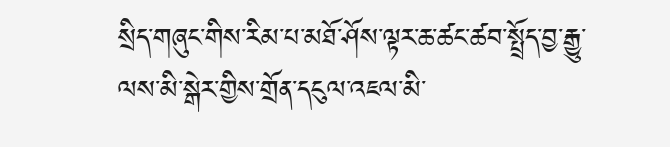སྲིད་གཞུང་གིས་རིམ་པ་མཐོ་ཤོས་ལྟར་ཆ་ཚང་ཚབ་སྤྲོད་བྱ་རྒྱུ་ལས་མི་སྒེར་གྱིས་གྲོན་དངུལ་འཇལ་མི་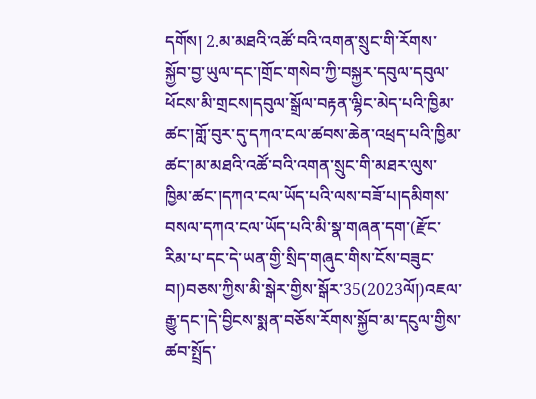དགོས། 2.མ་མཐའི་འཚོ་བའི་འགན་སྲུང་གི་རོགས་སྐྱོབ་བྱ་ཡུལ་དང་།གྲོང་གསེབ་ཀྱི་བསྐྱར་དབུལ་དབུལ་ཕོངས་མི་གྲངས།དབུལ་སྒྲོལ་བརྟན་ལྷིང་མེད་པའི་ཁྱིམ་ཚང་།གློ་བུར་དུ་དཀའ་ངལ་ཚབས་ཆེན་འཕྲད་པའི་ཁྱིམ་ཚང་།མ་མཐའི་འཚོ་བའི་འགན་སྲུང་གི་མཐར་ལུས་ཁྱིམ་ཚང་།དཀའ་ངལ་ཡོད་པའི་ལས་བཟོ་པ།དམིགས་བསལ་དཀའ་ངལ་ཡོད་པའི་མི་སྣ་གཞན་དག་(རྫོང་རིམ་པ་དང་དེ་ཡན་གྱི་སྲིད་གཞུང་གིས་ངོས་བཟུང་བ།)བཅས་ཀྱིས་མི་སྒེར་གྱིས་སྒོར་35(2023ལོ།)འཇལ་རྒྱུ་དང་།དེ་བྱིངས་སྨན་བཅོས་རོགས་སྐྱོབ་མ་དངུལ་གྱིས་ཚབ་སྤྲོད་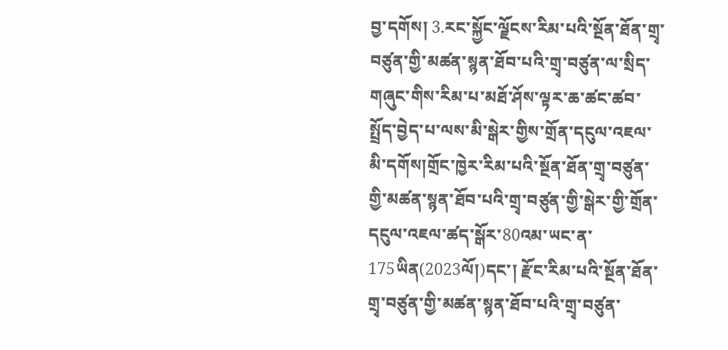བྱ་དགོས། 3.རང་སྐྱོང་ལྗོངས་རིམ་པའི་སྔོན་ཐོན་གྲྭ་བཙུན་གྱི་མཚན་སྙན་ཐོབ་པའི་གྲྭ་བཙུན་ལ་སྲིད་གཞུང་གིས་རིམ་པ་མཐོ་ཤོས་ལྟར་ཆ་ཚང་ཚབ་སྤྲོད་བྱེད་པ་ལས་མི་སྒེར་གྱིས་གྲོན་དངུལ་འཇལ་མི་དགོས།གྲོང་ཁྱེར་རིམ་པའི་སྔོན་ཐོན་གྲྭ་བཙུན་གྱི་མཚན་སྙན་ཐོབ་པའི་གྲྭ་བཙུན་གྱི་སྒེར་གྱི་གྲོན་དངུལ་འཇལ་ཚད་སྒོར་80འམ་ཡང་ན་175ཡིན(2023ལོ།)དང་། རྫོང་རིམ་པའི་སྔོན་ཐོན་གྲྭ་བཙུན་གྱི་མཚན་སྙན་ཐོབ་པའི་གྲྭ་བཙུན་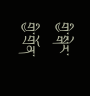གྱི་སྒེར་གྱི་གྲོན་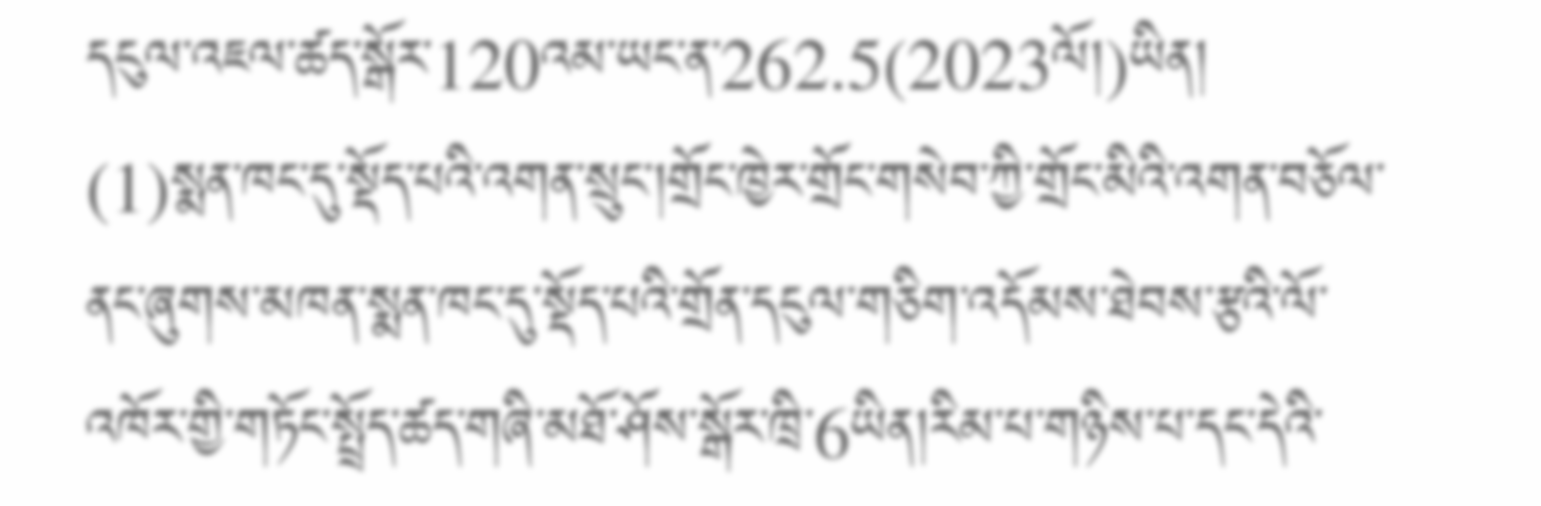དངུལ་འཇལ་ཚད་སྒོར་120འམ་ཡང་ན་262.5(2023ལོ།)ཡིན།
(1)སྨན་ཁང་དུ་སྡོད་པའི་འགན་སྲུང་།གྲོང་ཁྱེར་གྲོང་གསེབ་ཀྱི་གྲོང་མིའི་འགན་བཅོལ་ནང་ཞུགས་མཁན་སྨན་ཁང་དུ་སྡོད་པའི་གྲོན་དངུལ་གཅིག་འདོམས་ཐེབས་རྩའི་ལོ་འཁོར་གྱི་གཏོང་སྤྲོད་ཚད་གཞི་མཐོ་ཤོས་སྒོར་ཁྲི་6ཡིན།རིམ་པ་གཉིས་པ་དང་དེའི་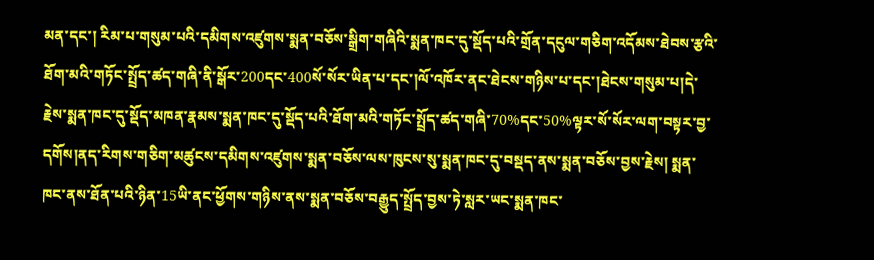མན་དང་། རིམ་པ་གསུམ་པའི་དམིགས་འཛུགས་སྨན་བཅོས་སྒྲིག་གཞིའི་སྨན་ཁང་དུ་སྡོད་པའི་གྲོན་དངུལ་གཅིག་འདོམས་ཐེབས་རྩའི་ཐོག་མའི་གཏོང་སྤྲོད་ཚད་གཞི་ནི་སྒོར་200དང་400སོ་སོར་ཡིན་པ་དང་།ལོ་འཁོར་ནང་ཐེངས་གཉིས་པ་དང་།ཐེངས་གསུམ་པ།དེ་རྗེས་སྨན་ཁང་དུ་སྡོད་མཁན་རྣམས་སྨན་ཁང་དུ་སྡོད་པའི་ཐོག་མའི་གཏོང་སྤྲོད་ཚད་གཞི་70%དང་50%ལྟར་སོ་སོར་ལག་བསྟར་བྱ་དགོས།ནད་རིགས་གཅིག་མཚུངས་དམིགས་འཛུགས་སྨན་བཅོས་ལས་ཁུངས་སུ་སྨན་ཁང་དུ་བསྡད་ནས་སྨན་བཅོས་བྱས་རྗེས། སྨན་ཁང་ནས་ཐོན་པའི་ཉིན་15ཡི་ནང་ཕྱོགས་གཉིས་ནས་སྨན་བཅོས་བརྒྱུད་སྤྲོད་བྱས་ཏེ་སླར་ཡང་སྨན་ཁང་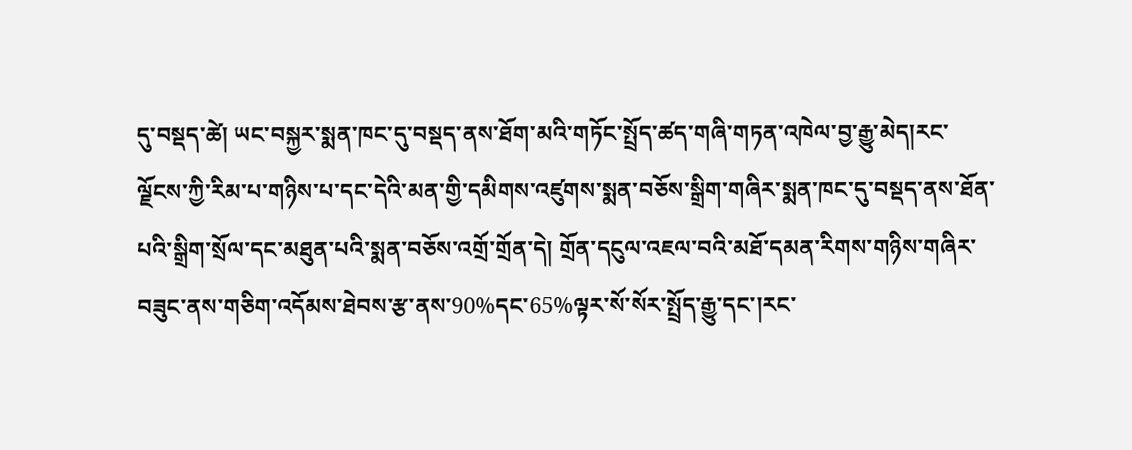དུ་བསྡད་ཚེ། ཡང་བསྐྱར་སྨན་ཁང་དུ་བསྡད་ནས་ཐོག་མའི་གཏོང་སྤྲོད་ཚད་གཞི་གཏན་འཁེལ་བྱ་རྒྱུ་མེད།རང་ལྗོངས་ཀྱི་རིམ་པ་གཉིས་པ་དང་དེའི་མན་གྱི་དམིགས་འཛུགས་སྨན་བཅོས་སྒྲིག་གཞིར་སྨན་ཁང་དུ་བསྡད་ནས་ཐོན་པའི་སྒྲིག་སྲོལ་དང་མཐུན་པའི་སྨན་བཅོས་འགྲོ་གྲོན་དེ། གྲོན་དངུལ་འཇལ་བའི་མཐོ་དམན་རིགས་གཉིས་གཞིར་བཟུང་ནས་གཅིག་འདོམས་ཐེབས་རྩ་ནས་90%དང་65%ལྟར་སོ་སོར་སྤྲོད་རྒྱུ་དང་།རང་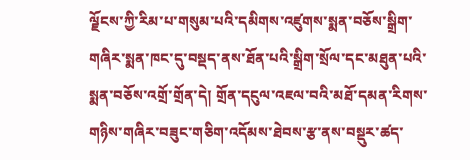ལྗོངས་ཀྱི་རིམ་པ་གསུམ་པའི་དམིགས་འཛུགས་སྨན་བཅོས་སྒྲིག་གཞིར་སྨན་ཁང་དུ་བསྡད་ནས་ཐོན་པའི་སྒྲིག་སྲོལ་དང་མཐུན་པའི་སྨན་བཅོས་འགྲོ་གྲོན་དེ། གྲོན་དངུལ་འཇལ་བའི་མཐོ་དམན་རིགས་གཉིས་གཞིར་བཟུང་གཅིག་འདོམས་ཐེབས་རྩ་ནས་བསྡུར་ཚད་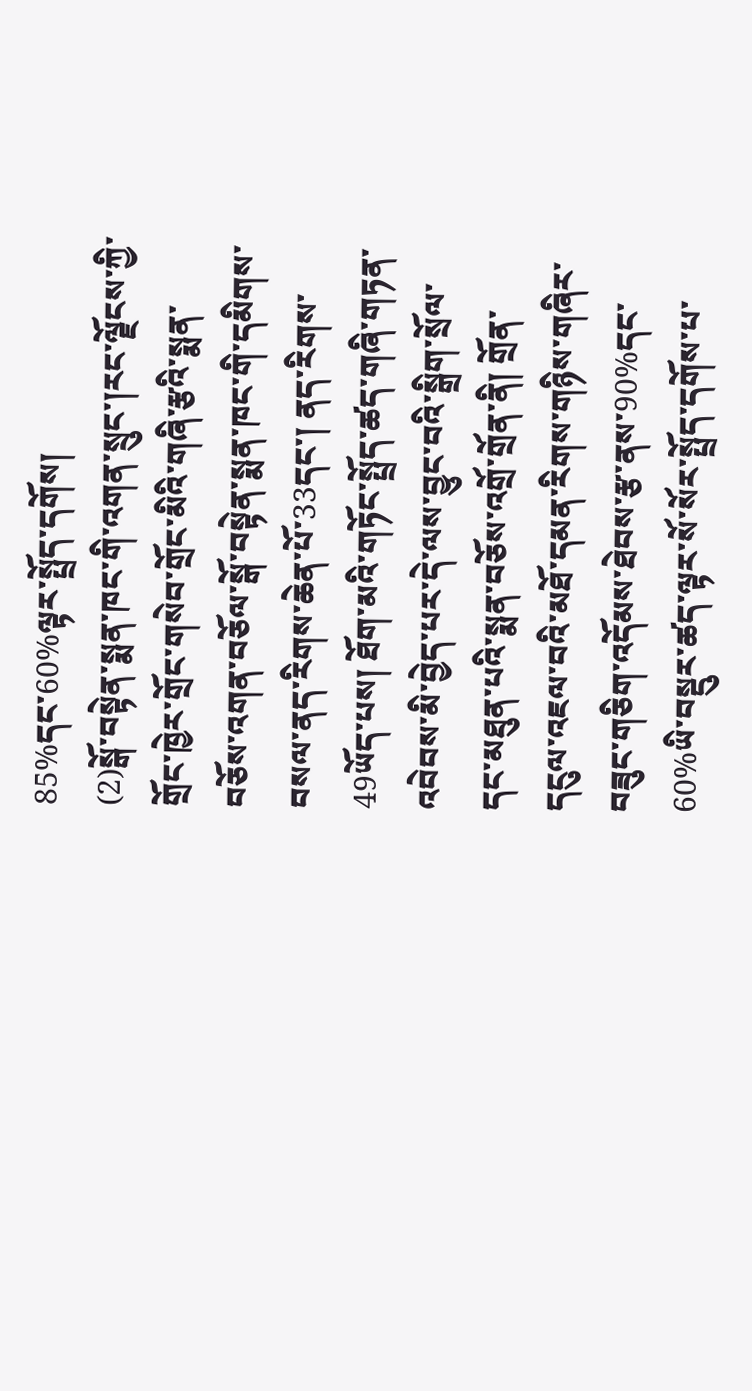85%དང་60%ལྟར་སྤྲོད་དགོས།
(2)སྒོ་བསྟེན་སྨན་ཁང་གི་འགན་སྲུང་།རང་ལྗོངས་ཀྱི་གྲོང་ཁྱེར་གྲོང་གསེབ་གྲོང་མིའི་གཞི་རྩའི་སྨན་བཅོས་འགན་བཅོལ་སྒོ་བསྟེན་སྨན་ཁང་གི་དམིགས་བསལ་ནད་རིགས་ཆེན་པོ་33དང་། ནད་རིགས་49ཡོད་པས། ཐོག་མའི་གཏོང་སྤྲོད་ཚད་གཞི་གཏན་འབེབས་མི་བྱེད་པར་དེ་ལས་བྱུང་བའི་སྒྲིག་སྲོལ་དང་མཐུན་པའི་སྨན་བཅོས་འགྲོ་གྲོན་ནི། གྲོན་དངུལ་འཇལ་བའི་མཐོ་དམན་རིགས་གཉིས་གཞིར་བཟུང་གཅིག་འདོམས་ཐེབས་རྩ་ནས་90%དང་60%ཡི་བསྡུར་ཚད་ལྟར་སོ་སོར་སྤྲོད་དགོས་པ་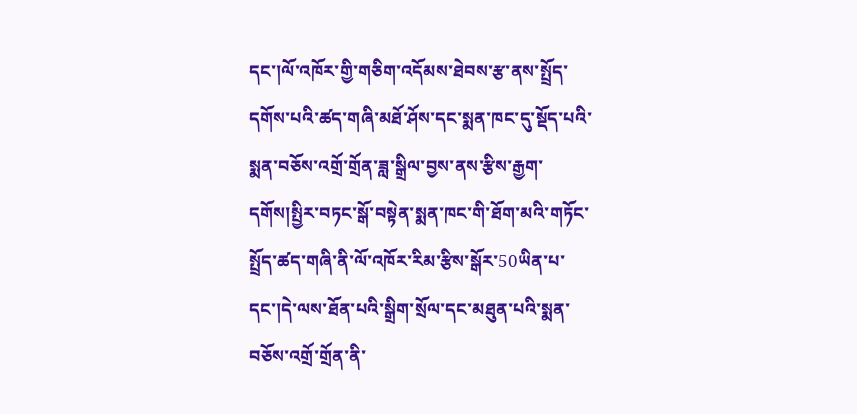དང་།ལོ་འཁོར་གྱི་གཅིག་འདོམས་ཐེབས་རྩ་ནས་སྤྲོད་དགོས་པའི་ཚད་གཞི་མཐོ་ཤོས་དང་སྨན་ཁང་དུ་སྡོད་པའི་སྨན་བཅོས་འགྲོ་གྲོན་ཟླ་སྒྲིལ་བྱས་ནས་རྩིས་རྒྱག་དགོས།སྤྱིར་བཏང་སྒོ་བསྟེན་སྨན་ཁང་གི་ཐོག་མའི་གཏོང་སྤྲོད་ཚད་གཞི་ནི་ལོ་འཁོར་རིམ་རྩིས་སྒོར་50ཡིན་པ་དང་།དེ་ལས་ཐོན་པའི་སྒྲིག་སྲོལ་དང་མཐུན་པའི་སྨན་བཅོས་འགྲོ་གྲོན་ནི་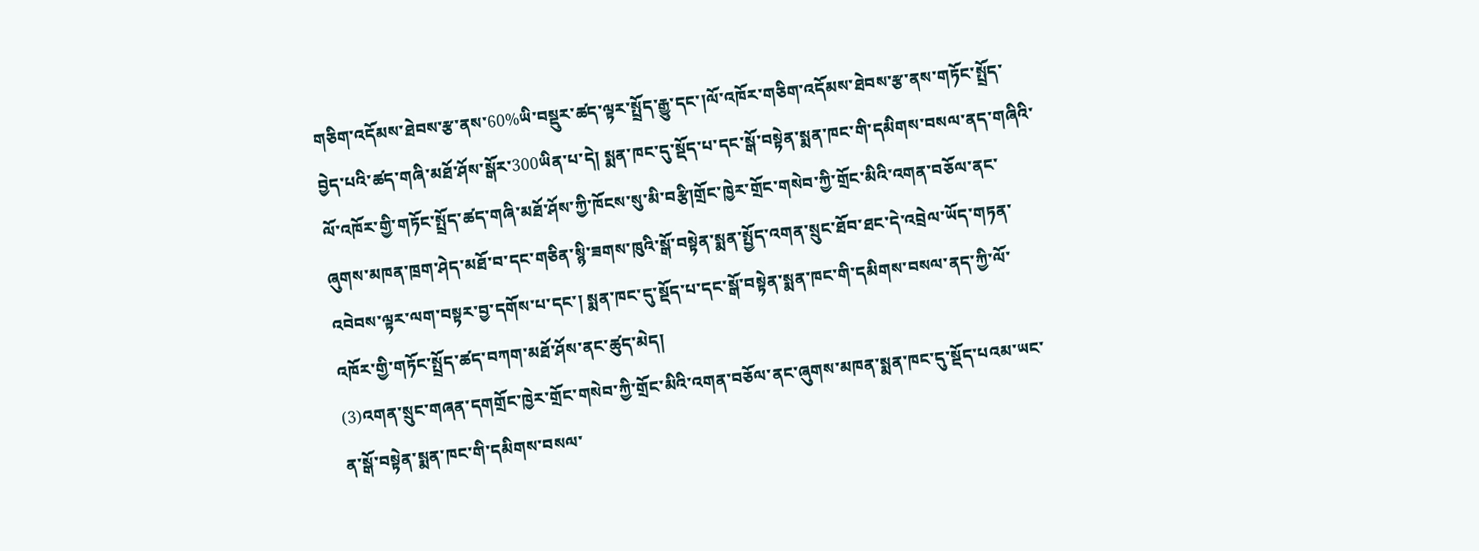གཅིག་འདོམས་ཐེབས་རྩ་ནས་60%ཡི་བསྡུར་ཚད་ལྟར་སྤྲོད་རྒྱུ་དང་།ལོ་འཁོར་གཅིག་འདོམས་ཐེབས་རྩ་ནས་གཏོང་སྤྲོད་བྱེད་པའི་ཚད་གཞི་མཐོ་ཤོས་སྒོར་300ཡིན་པ་དེ། སྨན་ཁང་དུ་སྡོད་པ་དང་སྒོ་བསྟེན་སྨན་ཁང་གི་དམིགས་བསལ་ནད་གཞིའི་ལོ་འཁོར་གྱི་གཏོང་སྤྲོད་ཚད་གཞི་མཐོ་ཤོས་ཀྱི་ཁོངས་སུ་མི་བརྩི།གྲོང་ཁྱེར་གྲོང་གསེབ་ཀྱི་གྲོང་མིའི་འགན་བཅོལ་ནང་ཞུགས་མཁན་ཁྲག་ཤེད་མཐོ་བ་དང་གཅིན་སྙི་ཟགས་ཁུའི་སྒོ་བསྟེན་སྨན་སྤྱོད་འགན་སྲུང་ཐོབ་ཐང་དེ་འབྲེལ་ཡོད་གཏན་འབེབས་ལྟར་ལག་བསྟར་བྱ་དགོས་པ་དང་། སྨན་ཁང་དུ་སྡོད་པ་དང་སྒོ་བསྟེན་སྨན་ཁང་གི་དམིགས་བསལ་ནད་ཀྱི་ལོ་འཁོར་གྱི་གཏོང་སྤྲོད་ཚད་བཀག་མཐོ་ཤོས་ནང་ཚུད་མེད།
(3)འགན་སྲུང་གཞན་དགགྲོང་ཁྱེར་གྲོང་གསེབ་ཀྱི་གྲོང་མིའི་འགན་བཅོལ་ནང་ཞུགས་མཁན་སྨན་ཁང་དུ་སྡོད་པའམ་ཡང་ན་སྒོ་བསྟེན་སྨན་ཁང་གི་དམིགས་བསལ་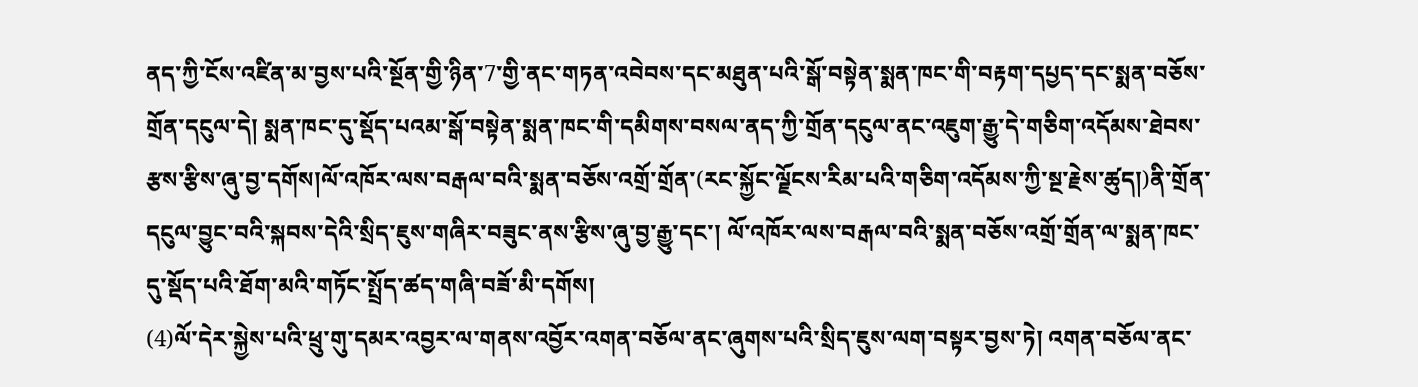ནད་ཀྱི་ངོས་འཛིན་མ་བྱས་པའི་སྔོན་གྱི་ཉིན་7་གྱི་ནང་གཏན་འབེབས་དང་མཐུན་པའི་སྒོ་བསྟེན་སྨན་ཁང་གི་བརྟག་དཔྱད་དང་སྨན་བཅོས་གྲོན་དངུལ་དེ། སྨན་ཁང་དུ་སྡོད་པའམ་སྒོ་བསྟེན་སྨན་ཁང་གི་དམིགས་བསལ་ནད་ཀྱི་གྲོན་དངུལ་ནང་འཇུག་རྒྱུ་དེ་གཅིག་འདོམས་ཐེབས་རྩས་རྩིས་ཞུ་བྱ་དགོས།ལོ་འཁོར་ལས་བརྒལ་བའི་སྨན་བཅོས་འགྲོ་གྲོན་(རང་སྐྱོང་ལྗོངས་རིམ་པའི་གཅིག་འདོམས་ཀྱི་སྔ་རྗེས་ཚུད།)ནི་གྲོན་དངུལ་བྱུང་བའི་སྐབས་དེའི་སྲིད་ཇུས་གཞིར་བཟུང་ནས་རྩིས་ཞུ་བྱ་རྒྱུ་དང་། ལོ་འཁོར་ལས་བརྒལ་བའི་སྨན་བཅོས་འགྲོ་གྲོན་ལ་སྨན་ཁང་དུ་སྡོད་པའི་ཐོག་མའི་གཏོང་སྤྲོད་ཚད་གཞི་བཟོ་མི་དགོས།
(4)ལོ་དེར་སྐྱེས་པའི་ཕྲུ་གུ་དམར་འབྱར་ལ་གནས་འབྱོར་འགན་བཅོལ་ནང་ཞུགས་པའི་སྲིད་ཇུས་ལག་བསྟར་བྱས་ཏེ། འགན་བཅོལ་ནང་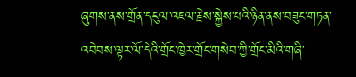ཞུགས་ནས་གྲོན་དངུལ་འཇལ་རྗེས་སྐྱེས་པའི་ཉིན་ནས་བཟུང་གཏན་འབེབས་ལྟར་ལོ་དེའི་གྲོང་ཁྱེར་གྲོང་གསེབ་ཀྱི་གྲོང་མིའི་གཞི་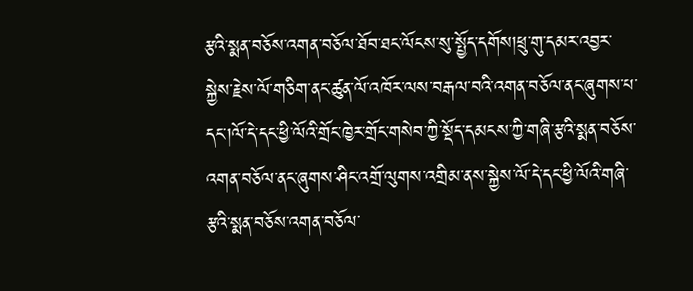རྩའི་སྨན་བཅོས་འགན་བཅོལ་ཐོབ་ཐང་ལོངས་སུ་སྤྱོད་དགོས།ཕྲུ་གུ་དམར་འབྱར་སྐྱེས་རྗེས་ལོ་གཅིག་ནང་ཚུན་ལོ་འཁོར་ལས་བརྒལ་བའི་འགན་བཅོལ་ནང་ཞུགས་པ་དང་།ལོ་དེ་དང་ཕྱི་ལོའི་གྲོང་ཁྱེར་གྲོང་གསེབ་ཀྱི་སྡོད་དམངས་ཀྱི་གཞི་རྩའི་སྨན་བཅོས་འགན་བཅོལ་ནང་ཞུགས་ཤིང་འགྲོ་ལུགས་འགྲིམ་ནས་སྐྱེས་ལོ་དེ་དང་ཕྱི་ལོའི་གཞི་རྩའི་སྨན་བཅོས་འགན་བཅོལ་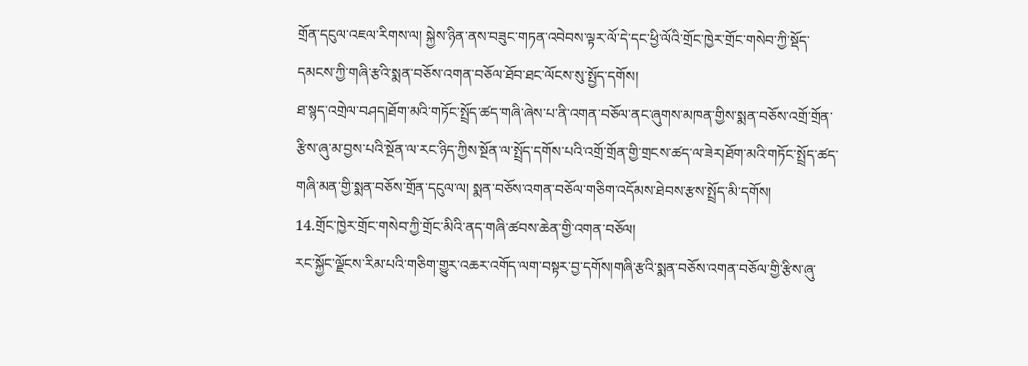གྲོན་དངུལ་འཇལ་རིགས་ལ། སྐྱེས་ཉིན་ནས་བཟུང་གཏན་འབེབས་ལྟར་ལོ་དེ་དང་ཕྱི་ལོའི་གྲོང་ཁྱེར་གྲོང་གསེབ་ཀྱི་སྡོད་དམངས་ཀྱི་གཞི་རྩའི་སྨན་བཅོས་འགན་བཅོལ་ཐོབ་ཐང་ལོངས་སུ་སྤྱོད་དགོས།
ཐ་སྙད་འགྲེལ་བཤད།ཐོག་མའི་གཏོང་སྤྲོད་ཚད་གཞི་ཞེས་པ་ནི་འགན་བཅོལ་ནང་ཞུགས་མཁན་གྱིས་སྨན་བཅོས་འགྲོ་གྲོན་རྩིས་ཞུ་མ་བྱས་པའི་སྔོན་ལ་རང་ཉིད་ཀྱིས་སྔོན་ལ་སྤྲོད་དགོས་པའི་འགྲོ་གྲོན་གྱི་གྲངས་ཚད་ལ་ཟེར།ཐོག་མའི་གཏོང་སྤྲོད་ཚད་གཞི་མན་གྱི་སྨན་བཅོས་གྲོན་དངུལ་ལ། སྨན་བཅོས་འགན་བཅོལ་གཅིག་འདོམས་ཐེབས་རྩས་སྤྲོད་མི་དགོས།
14.གྲོང་ཁྱེར་གྲོང་གསེབ་ཀྱི་གྲོང་མིའི་ནད་གཞི་ཚབས་ཆེན་གྱི་འགན་བཅོལ།
རང་སྐྱོང་ལྗོངས་རིམ་པའི་གཅིག་གྱུར་འཆར་འགོད་ལག་བསྟར་བྱ་དགོས།གཞི་རྩའི་སྨན་བཅོས་འགན་བཅོལ་གྱི་རྩིས་ཞུ་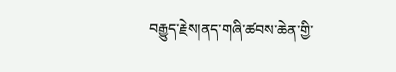བརྒྱུད་རྗེས།ནད་གཞི་ཚབས་ཆེན་གྱི་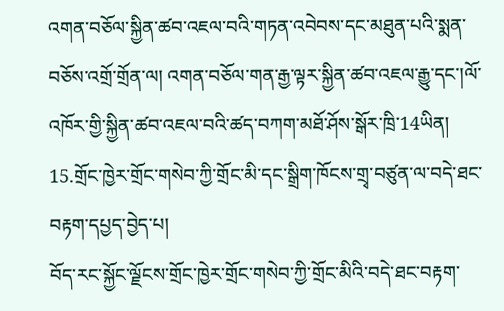འགན་བཅོལ་སྐྱིན་ཚབ་འཇལ་བའི་གཏན་འབེབས་དང་མཐུན་པའི་སྨན་བཅོས་འགྲོ་གྲོན་ལ། འགན་བཅོལ་གན་རྒྱ་ལྟར་སྐྱིན་ཚབ་འཇལ་རྒྱུ་དང་།ལོ་འཁོར་གྱི་སྐྱིན་ཚབ་འཇལ་བའི་ཚད་བཀག་མཐོ་ཤོས་སྒོར་ཁྲི་14ཡིན།
15.གྲོང་ཁྱེར་གྲོང་གསེབ་ཀྱི་གྲོང་མི་དང་སྒྲིག་ཁོངས་གྲྭ་བཙུན་ལ་བདེ་ཐང་བརྟག་དཔྱད་བྱེད་པ།
བོད་རང་སྐྱོང་ལྗོངས་གྲོང་ཁྱེར་གྲོང་གསེབ་ཀྱི་གྲོང་མིའི་བདེ་ཐང་བརྟག་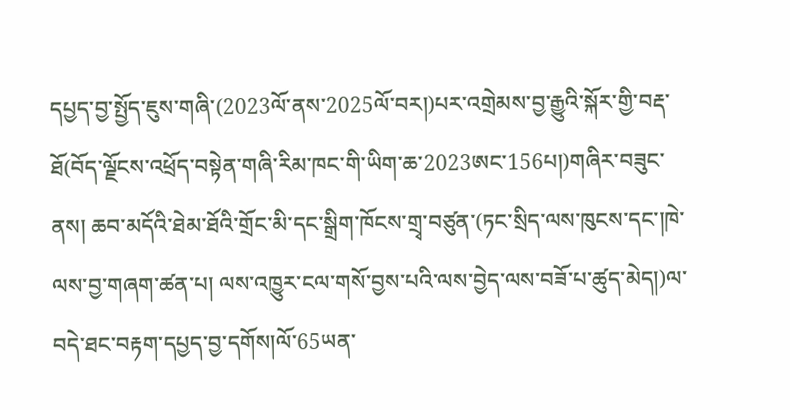དཔྱད་བྱ་སྤྱོད་ཇུས་གཞི་(2023ལོ་ནས་2025ལོ་བར།)པར་འགྲེམས་བྱ་རྒྱུའི་སྐོར་གྱི་བརྡ་ཐོ(བོད་ལྗོངས་འཕྲོད་བསྟེན་གཞི་རིམ་ཁང་གི་ཡིག་ཆ་2023ཨང་156པ།)གཞིར་བཟུང་ནས། ཆབ་མདོའི་ཐེམ་ཐོའི་གྲོང་མི་དང་སྒྲིག་ཁོངས་གྲྭ་བཙུན་(ཏང་སྲིད་ལས་ཁུངས་དང་།ཁེ་ལས་བྱ་གཞག་ཚན་པ། ལས་འཁྱུར་ངལ་གསོ་བྱས་པའི་ལས་བྱེད་ལས་བཟོ་པ་ཚུད་མེད།)ལ་བདེ་ཐང་བརྟག་དཔྱད་བྱ་དགོས།ལོ་65ཡན་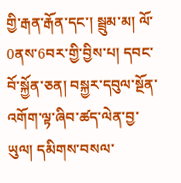གྱི་རྒན་རྒོན་དང་། སྦྲུམ་མ། ལོ་0ནས་6བར་གྱི་བྱིས་པ། དབང་བོ་སྐྱོན་ཅན། བསྐྱར་དབུལ་སྔོན་འགོག་ལྟ་ཞིབ་ཚད་ལེན་བྱ་ཡུལ། དམིགས་བསལ་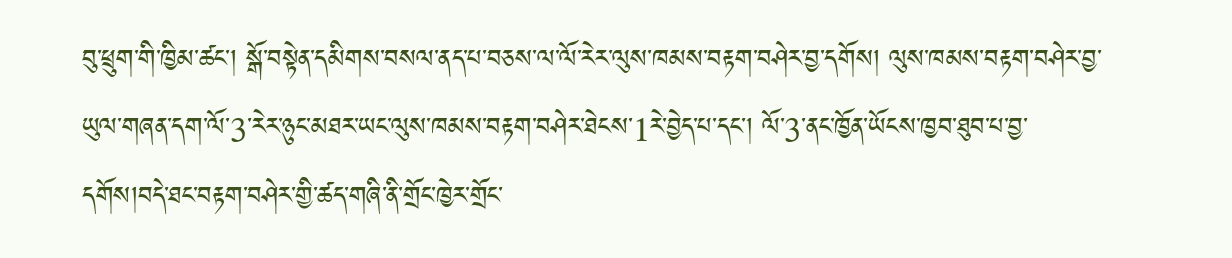བུ་ཕྲུག་གི་ཁྱིམ་ཚང་། སྒོ་བསྟེན་དམིགས་བསལ་ནད་པ་བཅས་ལ་ལོ་རེར་ལུས་ཁམས་བརྟག་བཤེར་བྱ་དགོས། ལུས་ཁམས་བརྟག་བཤེར་བྱ་ཡུལ་གཞན་དག་ལོ་3་རེར་ཉུང་མཐར་ཡང་ལུས་ཁམས་བརྟག་བཤེར་ཐེངས་1རེ་བྱེད་པ་དང་། ལོ་3་ནང་ཁྱོན་ཡོངས་ཁྱབ་ཐུབ་པ་བྱ་དགོས།བདེ་ཐང་བརྟག་བཤེར་གྱི་ཚད་གཞི་ནི་གྲོང་ཁྱེར་གྲོང་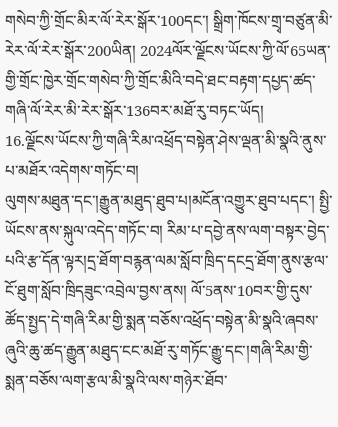གསེབ་ཀྱི་གྲོང་མིར་ལོ་རེར་སྒོར་100དང་། སྒྲིག་ཁོངས་གྲྭ་བཙུན་མི་རེར་ལོ་རེར་སྒོར་200ཡིན། 2024ལོར་ལྗོངས་ཡོངས་ཀྱི་ལོ་65ཡན་གྱི་གྲོང་ཁྱེར་གྲོང་གསེབ་ཀྱི་གྲོང་མིའི་བདེ་ཐང་བརྟག་དཔྱད་ཚད་གཞི་ལོ་རེར་མི་རེར་སྒོར་136བར་མཐོ་རུ་བཏང་ཡོད།
16.ལྗོངས་ཡོངས་ཀྱི་གཞི་རིམ་འཕྲོད་བསྟེན་ཤེས་ལྡན་མི་སྣའི་ནུས་པ་མཐོར་འདེགས་གཏོང་བ།
ལུགས་མཐུན་དང་།རྒྱུན་མཐུད་ཐུབ་པ།མངོན་འགྱུར་ཐུབ་པདང་། སྤྱི་ཡོངས་ནས་སྐུལ་འདེད་གཏོང་བ། རིམ་པ་དབྱེ་ནས་ལག་བསྟར་བྱེད་པའི་རྩ་དོན་ལྟར།དྲ་ཐོག་བརྙན་ལམ་སློབ་ཁྲིད་དངདྲ་ཐོག་ནུས་རྩལ་ངོ་ཐུག་སློབ་ཁྲིདཟུང་འབྲེལ་བྱས་ནས། ལོ་5ནས་10བར་གྱི་དུས་ཚོད་སྤྱད་དེ་གཞི་རིམ་གྱི་སྨན་བཅོས་འཕྲོད་བསྟེན་མི་སྣའི་ཞབས་ཞུའི་ཆུ་ཚད་རྒྱུན་མཐུད་ངང་མཐོ་རུ་གཏོང་རྒྱུ་དང་།གཞི་རིམ་གྱི་སྨན་བཅོས་ལག་རྩལ་མི་སྣའི་ལས་གཉེར་ཐོབ་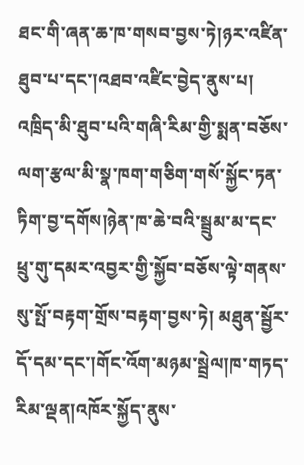ཐང་གི་ཞན་ཆ་ཁ་གསབ་བྱས་ཏེ།ཉར་འཛིན་ཐུབ་པ་དང་།འཐབ་འཛིང་བྱེད་ནུས་པ། འཁྲིད་མི་ཐུབ་པའི་གཞི་རིམ་གྱི་སྨན་བཅོས་ལག་རྩལ་མི་སྣ་ཁག་གཅིག་གསོ་སྐྱོང་ཏན་ཏིག་བྱ་དགོས།ཉེན་ཁ་ཆེ་བའི་སྦྲུམ་མ་དང་ཕྲུ་གུ་དམར་འབྱར་གྱི་སྐྱོབ་བཅོས་ལྟེ་གནས་སུ་སྤོ་བརྟག་གྲོས་བརྟག་བྱས་ཏེ། མཐུན་སྦྱོར་དོ་དམ་དང་།གོང་འོག་མཉམ་སྦྲེལ།ཁ་གཏད་རིམ་ལྡན།འཁོར་སྐྱོད་ནུས་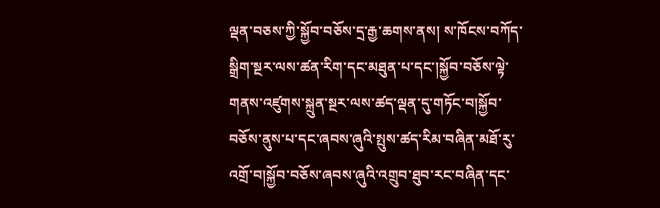ལྡན་བཅས་ཀྱི་སྐྱོབ་བཅོས་དྲ་རྒྱ་ཆགས་ནས། ས་ཁོངས་བཀོད་སྒྲིག་སྔར་ལས་ཚན་རིག་དང་མཐུན་པ་དང་།སྐྱོབ་བཅོས་ལྟེ་གནས་འཛུགས་སྐྲུན་སྔར་ལས་ཚད་ལྡན་དུ་གཏོང་བ།སྐྱོབ་བཅོས་ནུས་པ་དང་ཞབས་ཞུའི་སྤུས་ཚད་རིམ་བཞིན་མཐོ་རུ་འགྲོ་བ།སྐྱོབ་བཅོས་ཞབས་ཞུའི་འགྲུབ་ཐུབ་རང་བཞིན་དང་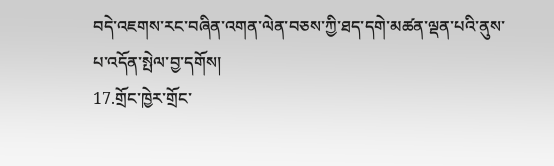བདེ་འཇགས་རང་བཞིན་འགན་ལེན་བཅས་ཀྱི་ཐད་དགེ་མཚན་ལྡན་པའི་ནུས་པ་འདོན་སྤེལ་བྱ་དགོས།
17.གྲོང་ཁྱེར་གྲོང་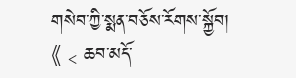གསེབ་ཀྱི་སྨན་བཅོས་རོགས་སྐྱོབ།
《﹤ཆབ་མདོ་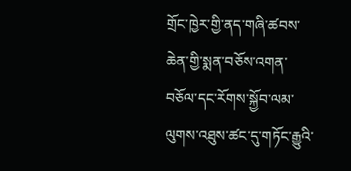གྲོང་ཁྱེར་གྱི་ནད་གཞི་ཚབས་ཆེན་གྱི་སྨན་བཅོས་འགན་བཅོལ་དང་རོགས་སྐྱོབ་ལམ་ལུགས་འཐུས་ཚང་དུ་གཏོང་རྒྱུའི་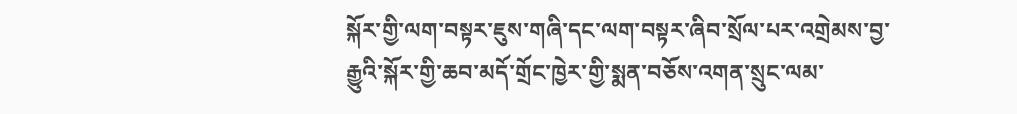སྐོར་གྱི་ལག་བསྟར་ཇུས་གཞི་དང་ལག་བསྟར་ཞིབ་སྲོལ་པར་འགྲེམས་བྱ་རྒྱུའི་སྐོར་གྱི་ཆབ་མདོ་གྲོང་ཁྱེར་གྱི་སྨན་བཅོས་འགན་སྲུང་ལམ་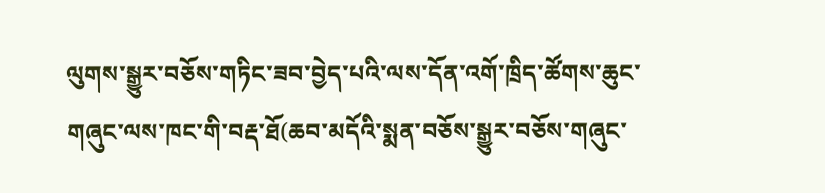ལུགས་སྒྱུར་བཅོས་གཏིང་ཟབ་བྱེད་པའི་ལས་དོན་འགོ་ཁྲིད་ཚོགས་ཆུང་གཞུང་ལས་ཁང་གི་བརྡ་ཐོ(ཆབ་མདོའི་སྨན་བཅོས་སྒྱུར་བཅོས་གཞུང་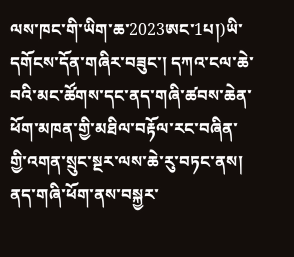ལས་ཁང་གི་ཡིག་ཆ་2023ཨང་1པ།)ཡི་དགོངས་དོན་གཞིར་བཟུང་། དཀའ་ངལ་ཆེ་བའི་མང་ཚོགས་དང་ནད་གཞི་ཚབས་ཆེན་ཕོག་མཁན་གྱི་མཐིལ་བརྟོལ་རང་བཞིན་གྱི་འགན་སྲུང་སྔར་ལས་ཆེ་རུ་བཏང་ནས། ནད་གཞི་ཕོག་ནས་བསྐྱར་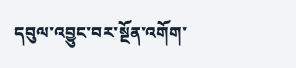དབུལ་འབྱུང་བར་སྔོན་འགོག་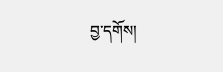བྱ་དགོས།